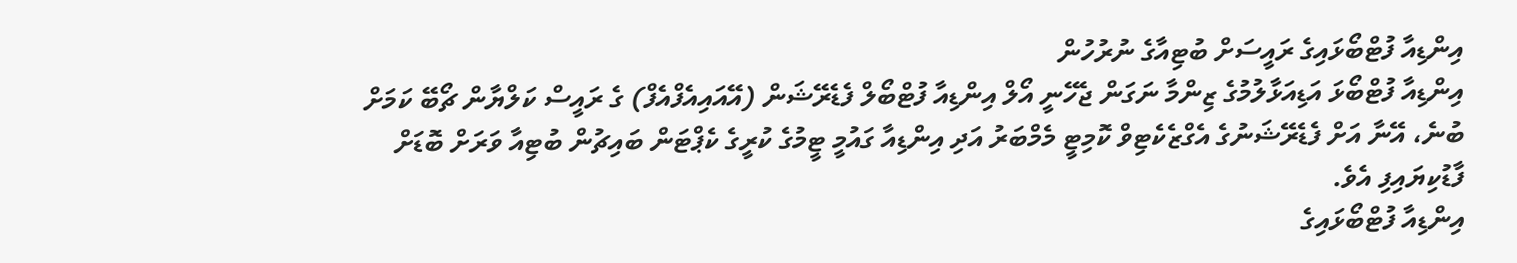އިންޑިއާ ފުޓްބޯޅައިގެ ރައީސަށް ބުޓިއާގެ ނުރުހުން
އިންޑިއާ ފުޓްބޯޅަ އަޑިއަޅާލުމުގެ ޒިންމާ ނަގަން ޖެހޭނީ އޯލް އިންޑިއާ ފުޓްބޯލް ފެޑެރޭޝަން (އޭއައިއެފްއެފް) ގެ ރައީސް ކަލްޔާން ޗޯބޭ ކަމަށް ބުނެ، އޭނާ އަށް ފެޑެރޭޝަނުގެ އެގްޒެކެޓިވް ކޮމިޓީ މެމްބަރު އަދި އިންޑިއާ ގައުމީ ޓީމުގެ ކުރީގެ ކެޕްޓަން ބައިޗުން ބުޓިއާ ވަރަށް ބޮޑަށް ފާޑުކިޔައިފި އެވެ.
އިންޑިއާ ފުޓްބޯޅައިގެ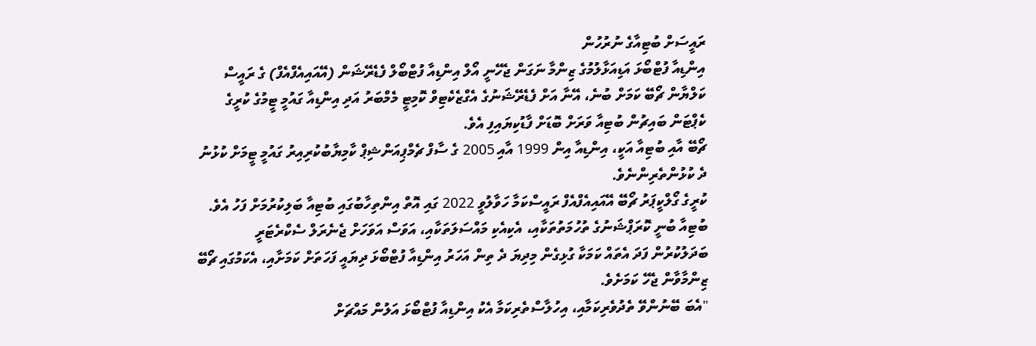ރައީސަށް ބުޓިއާގެ ނުރުހުން
އިންޑިއާ ފުޓްބޯޅަ އަޑިއަޅާލުމުގެ ޒިންމާ ނަގަން ޖެހޭނީ އޯލް އިންޑިއާ ފުޓްބޯލް ފެޑެރޭޝަން (އޭއައިއެފްއެފް) ގެ ރައީސް ކަލްޔާން ޗޯބޭ ކަމަށް ބުނެ، އޭނާ އަށް ފެޑެރޭޝަނުގެ އެގްޒެކެޓިވް ކޮމިޓީ މެމްބަރު އަދި އިންޑިއާ ގައުމީ ޓީމުގެ ކުރީގެ ކެޕްޓަން ބައިޗުން ބުޓިއާ ވަރަށް ބޮޑަށް ފާޑުކިޔައިފި އެވެ.
ޗޯބޭ އާއި ބުޓިއާ އަކީ، އިންޑިއާ އިން 1999 އާއި 2005 ގެ ސާފް ޗެމްޕިއަންޝިޕް ކާމިޔާބުކުރިއިރު ގައުމީ ޓީމަށް ކުޅުނު ދެ ކުޅުންތެރިންނެވެ.
ކުރީގެ ގޯލްކީޕަރު ޗޯބޭ އޭއައިއެފްއެފް ރައީސްކަމާ ހަވާލުވީ 2022 ގައި އޮތް އިންތިހާބުގައި ބުޓިއާ ބަލިކުރުމަށް ފަހު އެވެ.
ބުޓިއާ ބުނީ ކޮރަޕްޝަނުގެ ތުހުމަތުތަކާއި، އެކިއެކި މައްސަލަތަކާއި، އަވަސް އަވަހަށް ޖެނެރަލް ސެކްރެޓަރީ ބަދަލުކުރުން ފަދަ އެތައް ކަމަކާ ގުޅިގެން މިދިޔަ ދެ ތިން އަހަރު އިންޑިއާ ފުޓްބޯޅަ ދިޔައީ ފަހަތަށް ކަމަށާއި، އެކަމުގައި ޗޯބޭ ޒިންމާވާން ޖެހޭ ކަމަށެވެ.
"އެބަ ބޭނުންވޭ ތެދުވެރިކަމާއި، އިހުލާސްތެރިކަމާ އެކު އިންޑިއާ ފުޓްބޯޅަ އަލުން މައްޗަށް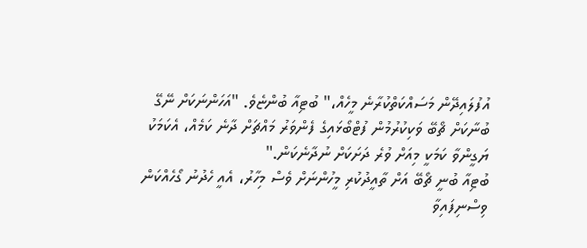އުފުލައިދޭން މަސައްކަތްކުރާނެ މީހެއް،" ބުޓިއާ ބުންޏެވެ. "އަހަންނަކަށް ނޭގޭ ބުނާކަށް ޗޯބޭ ވަކިކުރުމުން ފުޓްބޯޅައިގެ ފެންވަރު މައްޗަށް ދާނެ ކަމެއް، އެކަމަކު ޔަގީންވާ ކަމަކީ މިއަށް ވުރެ ދަށަކަށް ނުދާނެކަން."
ބުޓިއާ ބުނީ ޗޯބޭ އަށް ތާއީދުކުރި މީހުންނަށް ވެސް މިހާރު، އެއީ ހެދުނު ގޯހެއްކަން ވިސްނިފައިވާ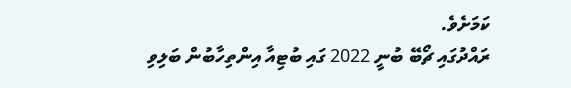ކަމަށެވެ.
ރައްދުގައި ޗޯބޭ ބުނީ 2022 ގައި ބުޓިއާ އިންތިހާބުން ބަލިވި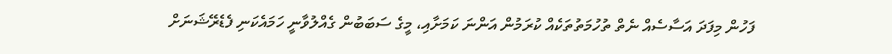ފަހުން މިފަދަ އަސާސެއް ނެތް ތުހުމަތުތަކެއް ކުރަމުން އަންނަ ކަމަށާއި، މީގެ ސަބަބުން ގެއްލުވާނީ ހަމައެކަނި ފެޑެރޭޝަނަށް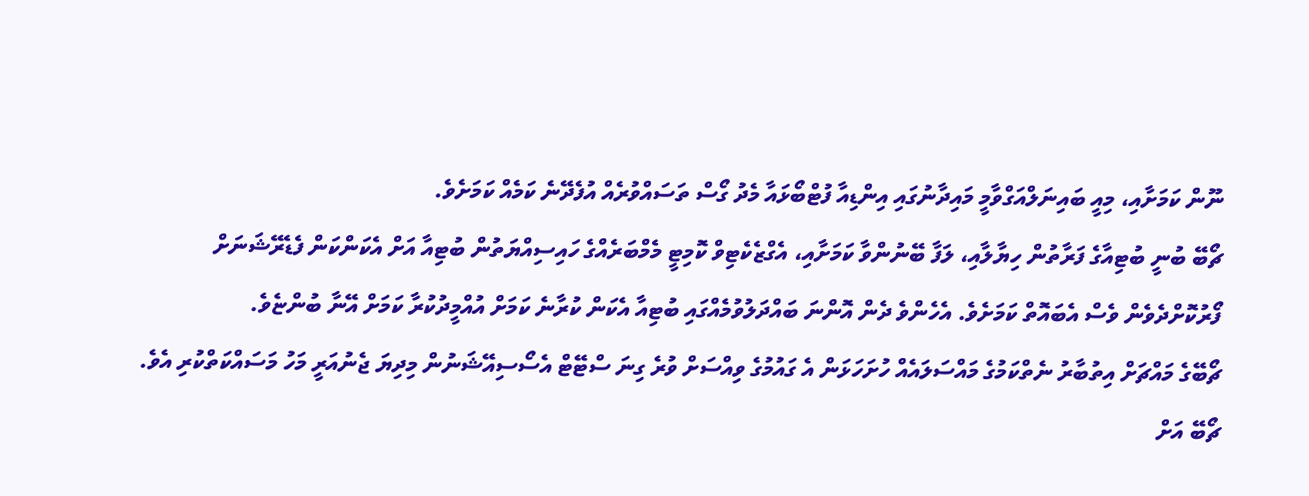ނޫން ކަމަށާއި، މިއީ ބައިނަލްއަގްވާމީ މައިދާނުގައި އިންޑިއާ ފުޓްބޯޅައާ މެދު ގޯސް ތަސައްވުރެއް އުފެދޭނެ ކަމެއް ކަމަށެވެ.
ޗޯބޭ ބުނީ ބުޓިއާގެ ފަރާތުން ހިޔާލާއި، ލަފާ ބޭނުންވާ ކަމަށާއި، އެގްޒެކެޓިވް ކޮމިޓީ މެމްބަރެއްގެ ހައިސިއްޔަތުން ބުޓިއާ އަށް އެކަންކަން ފެޑެރޭޝަނަށް ފޯރުކޮށްދެވެން ވެސް އެބައޮތް ކަމަށެވެ. އެހެންވެ ދެން އޮންނަ ބައްދަލުވުމެއްގައި ބުޓިއާ އެކަން ކުރާނެ ކަމަށް އުއްމީދުކުރާ ކަމަށް އޭނާ ބުންޏެވެ.
ޗޯބޭގެ މައްޗަށް އިތުބާރު ނެތްކަމުގެ މައްސަލައެއް ހުށަހަޅަން އެ ގައުމުގެ ވިއްސަށް ވުރެ ގިނަ ސްޓޭޓް އެސޯސިއޭޝަނުން މިދިޔަ ޖެނުއަރީ މަހު މަސައްކަތްކުރި އެވެ.
ޗޯބޭ އަށް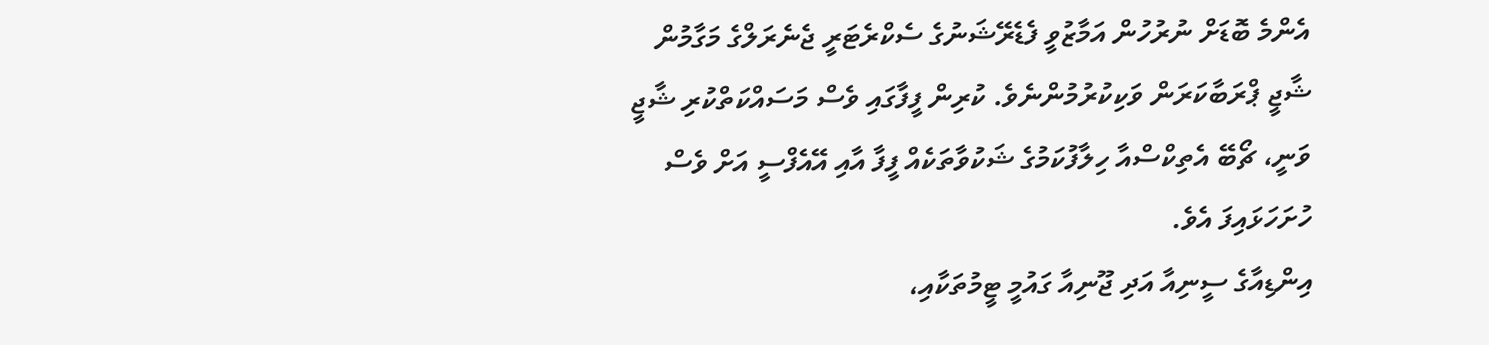އެންމެ ބޮޑަށް ނުރުހުން އަމާޒުވީ ފެޑެރޭޝަނުގެ ސެކްރެޓަރީ ޖެނެރަލްގެ މަގާމުން ޝާޖީ ޕްރަބާކަރަން ވަކިކުރުމުންނެވެ. ކުރިން ފީފާގައި ވެސް މަސައްކަތްކުރި ޝާޖީ ވަނީ، ޗޯބޭ އެތިކްސްއާ ހިލާފުކަމުގެ ޝަކުވާތަކެއް ފީފާ އާއި އޭއެފްސީ އަށް ވެސް ހުށަހަޅައިފަ އެވެ.
އިންޑިއާގެ ސީނިއާ އަދި ޖޫނިއާ ގައުމީ ޓީމުތަކާއި،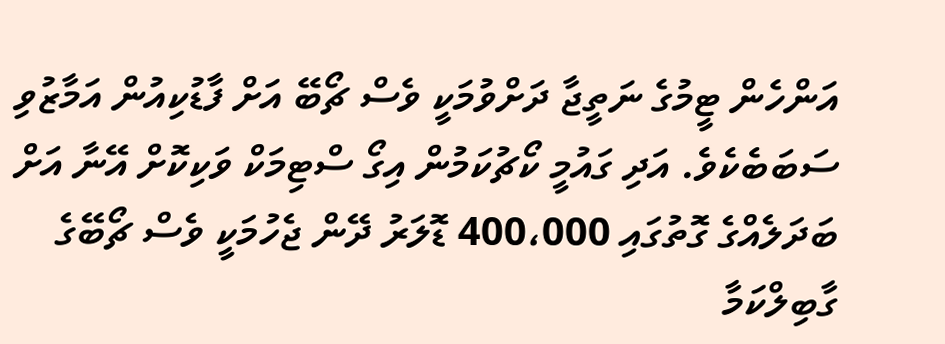އަންހެން ޓީމުގެ ނަތީޖާ ދަށްވުމަކީ ވެސް ޗޯބޭ އަށް ފާޑުކިއުން އަމާޒުވި ސަބަބެކެވެ. އަދި ގައުމީ ކޯޗުކަމުން އިގޯ ސްޓިމަކް ވަކިކޮށް އޭނާ އަށް ބަދަލެއްގެ ގޮތުގައި 400،000 ޑޮލަރު ދޭން ޖެހުމަކީ ވެސް ޗޯބޭގެ ގާބިލްކަމާ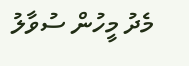މެދު މީހުން ސުވާލު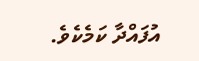އުފައްދާ ކަމެކެވެ.